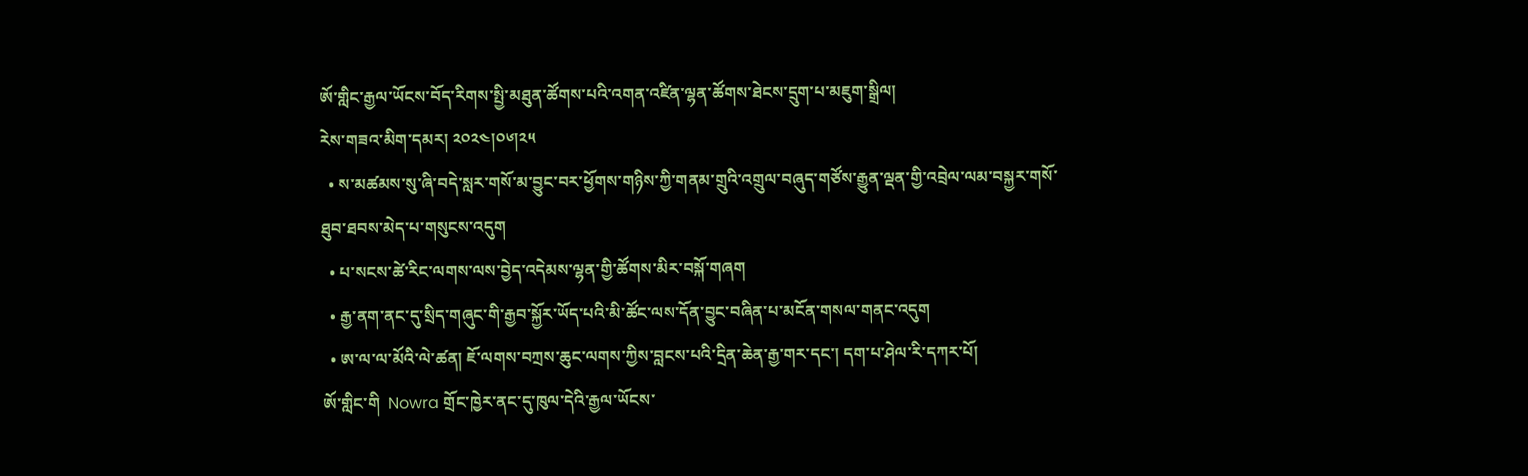ཨོ་གླིང་རྒྱལ་ཡོངས་བོད་རིགས་སྤྱི་མཐུན་ཚོགས་པའི་འགན་འཛིན་ལྷན་ཚོགས་ཐེངས་དྲུག་པ་མཇུག་སྒྲིལ།
རེས་གཟའ་མིག་དམར། ༢༠༢༤།༠༦།༢༥
  • ས་མཚམས་སུ་ཞི་བདེ་སླར་གསོ་མ་བྱུང་བར་ཕྱོགས་གཉིས་ཀྱི་གནམ་གྲུའི་འགྲུལ་བཞུད་གཙོས་རྒྱུན་ལྡན་གྱི་འབྲེལ་ལམ་བསྐྱར་གསོ་ཐུབ་ཐབས་མེད་པ་གསུངས་འདུག
  • པ་སངས་ཚེ་རིང་ལགས་ལས་བྱེད་འདེམས་ལྷན་གྱི་ཚོགས་མིར་བསྐོ་གཞག
  • རྒྱ་ནག་ནང་དུ་སྲིད་གཞུང་གི་རྒྱབ་སྐྱོར་ཡོད་པའི་མི་ཚོང་ལས་དོན་བྱུང་བཞིན་པ་མངོན་གསལ་གནང་འདུག
  • ཨ་ལ་ལ་མོའི་ལེ་ཚན། ཇོ་ལགས་བཀྲས་ཆུང་ལགས་ཀྱིས་བླངས་པའི་དྲིན་ཆེན་རྒྱ་གར་དང་། དག་པ་ཤེལ་རི་དཀར་པོ།
ཨོ་གླིང་གི  Nowra གྲོང་ཁྱེར་ནང་དུ་ཁུལ་དེའི་རྒྱལ་ཡོངས་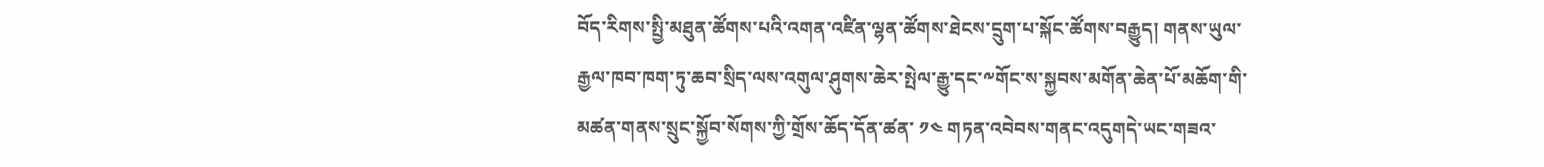བོད་རིགས་སྤྱི་མཐུན་ཚོགས་པའི་འགན་འཛིན་ལྷན་ཚོགས་ཐེངས་དྲུག་པ་སྐོང་ཚོགས་བརྒྱུད། གནས་ཡུལ་རྒྱལ་ཁབ་ཁག་ཏུ་ཆབ་སྲིད་ལས་འགུལ་ཤུགས་ཆེར་སྤེལ་རྒྱུ་དང་༸གོང་ས་སྐྱབས་མགོན་ཆེན་པོ་མཆོག་གི་མཚན་གནས་སྲུང་སྐྱོབ་སོགས་ཀྱི་གྲོས་ཆོད་དོན་ཚན་ ༡༤ གཏན་འབེབས་གནང་འདུགདེ་ཡང་གཟའ་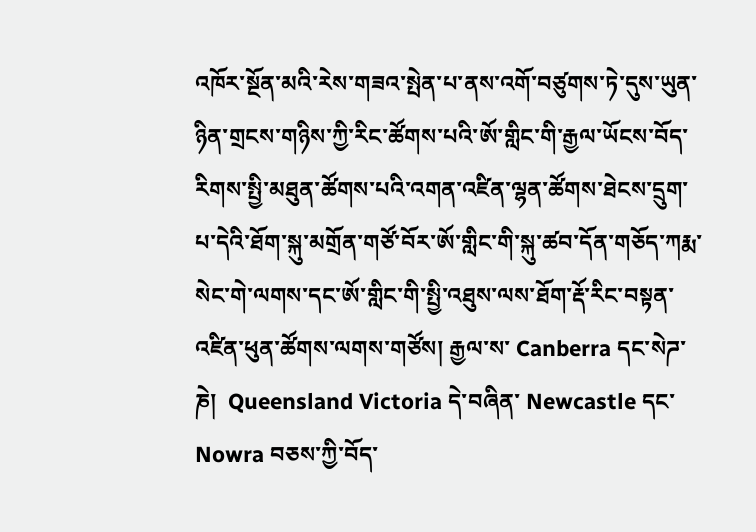འཁོར་སྔོན་མའི་རེས་གཟའ་སྤེན་པ་ནས་འགོ་བཙུགས་ཏེ་དུས་ཡུན་ཉིན་གྲངས་གཉིས་ཀྱི་རིང་ཚོགས་པའི་ཨོ་གླིང་གི་རྒྱལ་ཡོངས་བོད་རིགས་སྤྱི་མཐུན་ཚོགས་པའི་འགན་འཛིན་ལྷན་ཚོགས་ཐེངས་དྲུག་པ་དེའི་ཐོག་སྐུ་མགྲོན་གཙོ་བོར་ཨོ་གླིང་གི་སྐུ་ཚབ་དོན་གཅོད་ཀརྨ་སེང་གེ་ལགས་དང་ཨོ་གླིང་གི་སྤྱི་འཐུས་ལས་ཐོག་རྡོ་རིང་བསྟན་འཛིན་ཕུན་ཚོགས་ལགས་གཙོས། རྒྱལ་ས་ Canberra དང་སེཌ་ཎེ།  Queensland Victoria དེ་བཞིན་ Newcastle དང་ Nowra བཅས་ཀྱི་བོད་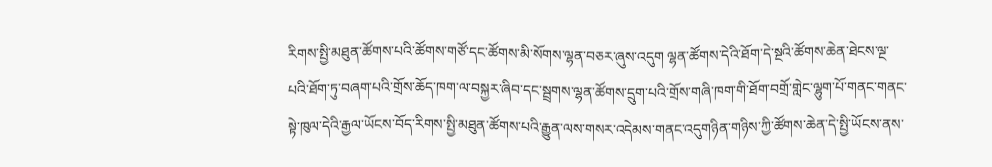རིགས་སྤྱི་མཐུན་ཚོགས་པའི་ཚོགས་གཙོ་དང་ཚོགས་མི་སོགས་ལྷན་བཅར་ཞུས་འདུག ལྷན་ཚོགས་དེའི་ཐོག་དེ་སྔའི་ཚོགས་ཆེན་ཐེངས་ལྔ་པའི་ཐོག་ཏུ་བཞག་པའི་གྲོས་ཆོད་ཁག་ལ་བསྐྱར་ཞིབ་དང་སྦྲགས་ལྷན་ཚོགས་དྲུག་པའི་གྲོས་གཞི་ཁག་གི་ཐོག་བགྲོ་གླེང་ལྷུག་པོ་གནང་གནང་སྟེ་ཁུལ་དེའི་རྒྱལ་ཡོངས་བོད་རིགས་སྤྱི་མཐུན་ཚོགས་པའི་རྒྱུན་ལས་གསར་འདེམས་གནང་འདུགཉིན་གཉིས་ཀྱི་ཚོགས་ཆེན་དེ་སྤྱི་ཡོངས་ནས་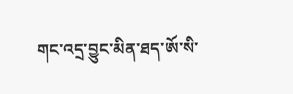གང་འདྲ་བྱུང་མིན་ཐད་ཨོ་སི་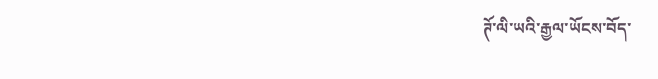ཊོ་ལི་ཡའི་རྒྱལ་ཡོངས་བོད་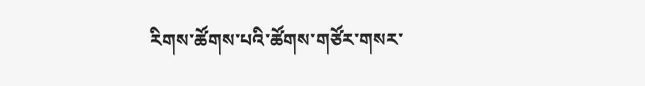རིགས་ཚོགས་པའི་ཚོགས་གཙོར་གསར་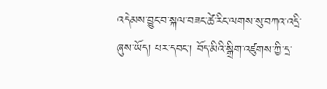འདེམས་བྱུང་བ་སྐལ་བཟང་ཚེ་རིང་ལགས་སུ་བཀའ་འདྲི་ཞུས་ཡོད། པར་དབང་། བོད་མིའི་སྒྲིག་འཛུགས་ཀྱི་དྲ་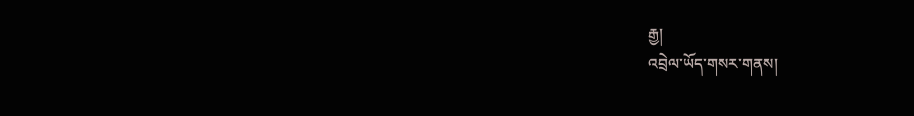རྒྱ།
འབྲེལ་ཡོད་གསར་གནས།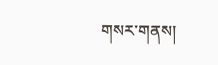གསར་གནས།